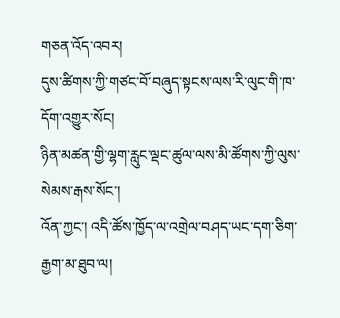གཅན་འོད་འབར།
དུས་ཚིགས་ཀྱི་གཙང་བོ་བཞུད་སྟངས་ལས་རི་ལུང་གི་ཁ་དོག་འགྱུར་སོང།
ཉིན་མཚན་གྱི་ལྷག་རླུང་ལྡང་ཚུལ་ལས་མི་ཚོགས་ཀྱི་ལུས་སེམས་རྒས་སོང་།
འོན་ཀྱང་། འདི་ཚོས་ཁྱོད་ལ་འགྲེལ་བཤད་ཡང་དག་ཅིག་རྒྱག་མ་ཐུབ་ལ།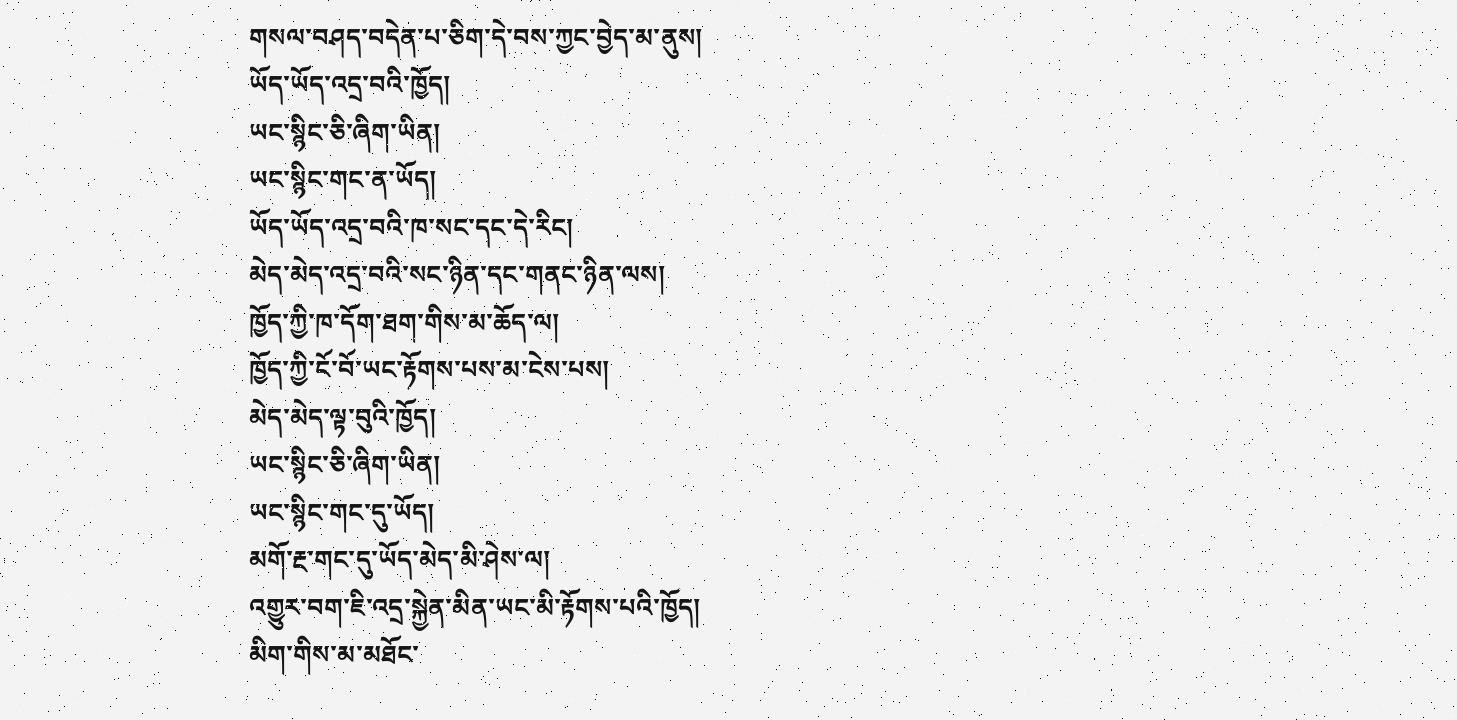གསལ་བཤད་བདེན་པ་ཅིག་དེ་བས་ཀྱང་བྱེད་མ་ནུས།
ཡོད་ཡོད་འདྲ་བའི་ཁྱོད།
ཡང་སྙིང་ཅི་ཞིག་ཡིན།
ཡང་སྙིང་གང་ན་ཡོད།
ཡོད་ཡོད་འདྲ་བའི་ཁ་སང་དང་དེ་རིང།
མེད་མེད་འདྲ་བའི་སང་ཉིན་དང་གནང་ཉིན་ལས།
ཁྱོད་ཀྱི་ཁ་དོག་ཐག་གིས་མ་ཆོད་ལ།
ཁྱོད་ཀྱི་ངོ་བོ་ཡང་རྟོགས་པས་མ་ངེས་པས།
མེད་མེད་ལྟ་བུའི་ཁྱོད།
ཡང་སྙིང་ཅི་ཞིག་ཡིན།
ཡང་སྙིང་གང་དུ་ཡོད།
མགོ་རྔ་གང་དུ་ཡོད་མེད་མི་ཤེས་ལ།
འགྱུར་བག་ཇི་འདྲ་སྐྱེན་མིན་ཡང་མི་རྟོགས་པའི་ཁྱོད།
མིག་གིས་མ་མཐོང་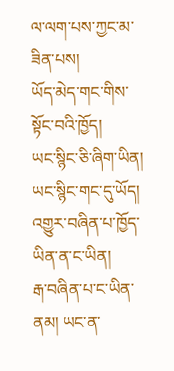ལ་ལག་པས་ཀྱང་མ་ཟིན་པས།
ཡོད་མེད་གང་གིས་སྟོང་བའི་ཁྱོད།
ཡང་སྙིང་ཅི་ཞིག་ཡིན།
ཡང་སྙིང་གང་དུ་ཡོད།
འགྱུར་བཞིན་པ་ཁྱོད་ཡིན་ན་ང་ཡིན།
རྒ་བཞིན་པ་ང་ཡིན་ནམ། ཡང་ན་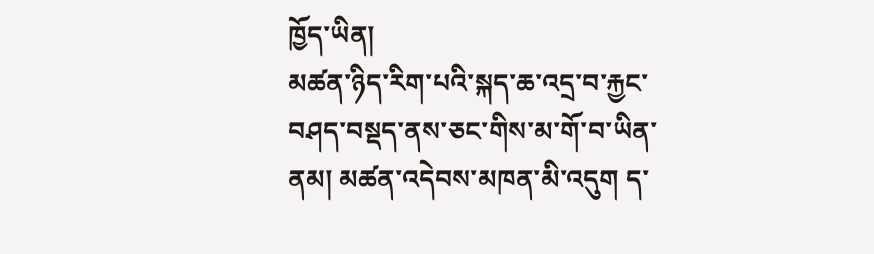ཁྱོད་ཡིན།
མཚན་ཉིད་རིག་པའི་སྐད་ཆ་འདྲ་བ་རྐྱང་བཤད་བསྡད་ནས་ཅང་གིས་མ་གོ་བ་ཡིན་ནམ། མཚན་འདེབས་མཁན་མི་འདུག ད་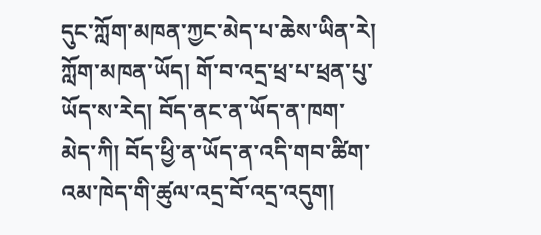དུང་ཀློག་མཁན་ཀྱང་མེད་པ་ཆེས་ཡིན་རེ།
ཀློག་མཁན་ཡོད། གོ་བ་འདྲ་ཕྲ་པ་ཕྲན་པུ་ཡོད་ས་རེད། བོད་ནང་ན་ཡོད་ན་ཁག་མེད་ཀི། བོད་ཕྱི་ན་ཡོད་ན་འདི་གབ་ཚིག་འམ་ཁེད་གི་ཚུལ་འདྲ་བོ་འདྲ་འདུག།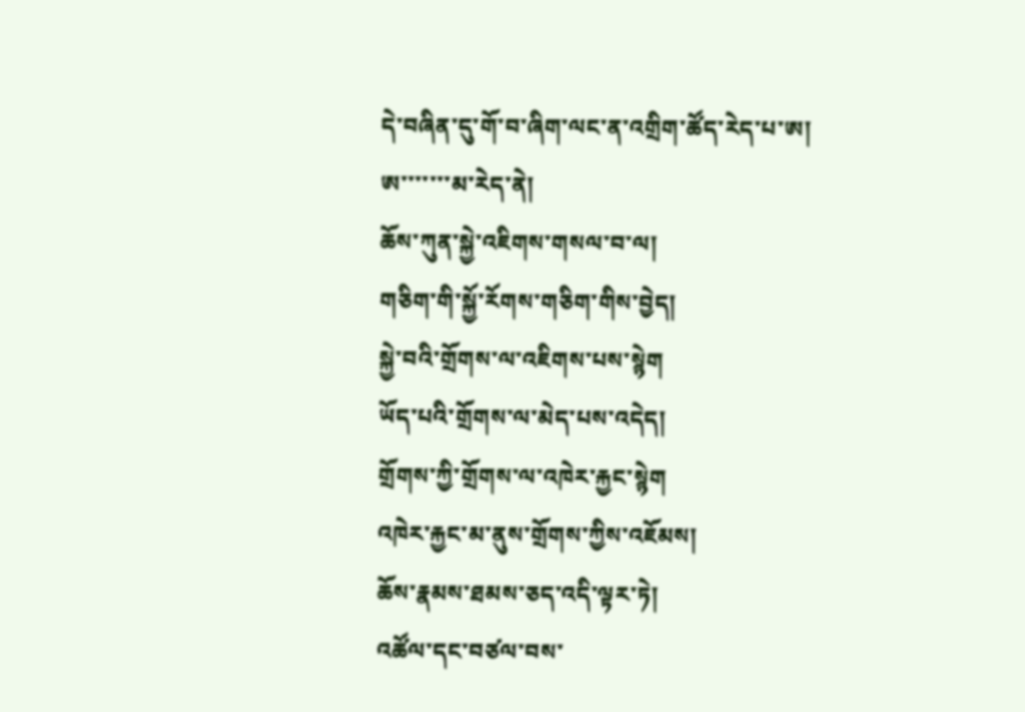དེ་བཞིན་དུ་གོ་བ་ཞིག་ལང་ན་འགྲིག་ཚོད་རེད་པ་ཨ། ཨ་་་་་་་མ་རེད་ནེ།
ཆོས་ཀུན་སྐྱེ་འཇིགས་གསལ་བ་ལ།
གཅིག་གི་སྐྱོ་རོགས་གཅིག་གིས་བྱེད།
སྐྱེ་བའི་གྲོགས་ལ་འཇིགས་པས་སྙེག
ཡོད་པའི་གྲོགས་ལ་མེད་པས་འདེད།
གྲོགས་ཀྱི་གྲོགས་ལ་འཁེར་རྐྱང་སྙེག
འཁེར་རྐྱང་མ་ནུས་གྲོགས་ཀྱིས་འཇོམས།
ཆོས་རྣམས་ཐམས་ཅད་འདི་ལྟར་ཏེ།
འཚོལ་དང་བཙལ་བས་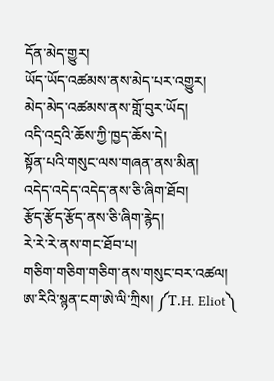དོན་མེད་གྱུར།
ཡོད་ཡོད་འཚམས་ནས་མེད་པར་འགྱུར།
མེད་མེད་འཚམས་ནས་གློ་བུར་ཡོད།
འདི་འདྲའི་ཆོས་ཀྱི་ཁྱད་ཆོས་དེ།
སྟོན་པའི་གསུང་ལས་གཞན་ནས་མིན།
འདེད་འདེད་འདེད་ནས་ཅི་ཞིག་ཐོབ།
རྩོད་རྩོད་རྩོད་ནས་ཅི་ཞིག་རྙེད།
རེ་རེ་རེ་ནས་གང་ཐོབ་པ།
གཅིག་གཅིག་གཅིག་ནས་གསུང་བར་འཚལ།
ཨ་རིའི་སྙན་ངག་ཨེ་ལི་ཀྲིས། ༼T.H. Eliot༽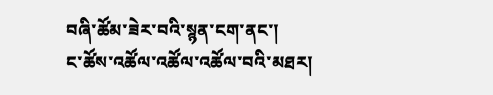བཞི་ཚོམ་ཟེར་བའི་སྙན་ངག་ནང་།
ང་ཚོས་འཚོལ་འཚོལ་འཚོལ་བའི་མཐར།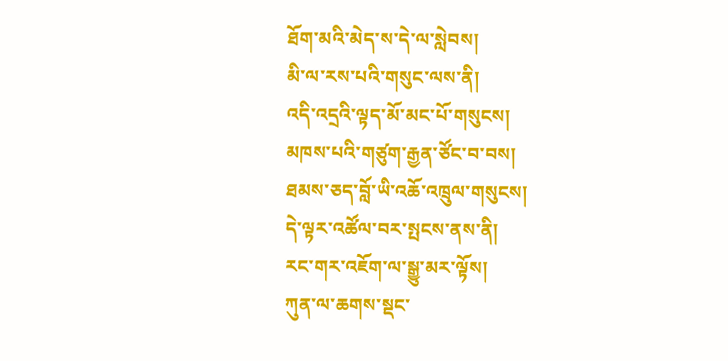ཐོག་མའི་མེད་ས་དེ་ལ་སླེབས།
མི་ལ་རས་པའི་གསུང་ལས་ནི།
འདི་འདྲའི་ལྟད་མོ་མང་པོ་གསུངས།
མཁས་པའི་གཙུག་རྒྱན་ཙོང་བ་བས།
ཐམས་ཅད་བློ་ཡི་འཆོ་འཁྲུལ་གསུངས།
དེ་ལྟར་འཚོལ་བར་སྤངས་ནས་ནི།
རང་གར་འཇོག་ལ་སྒྱུ་མར་ལྟོས།
ཀུན་ལ་ཆགས་སྡང་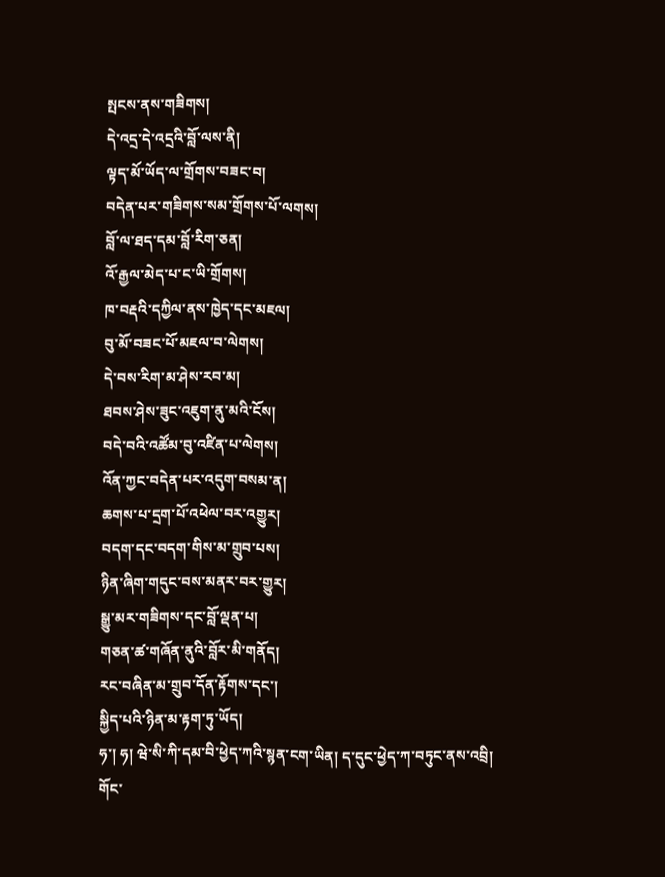སྤངས་ནས་གཟིགས།
དེ་འདྲ་དེ་འདྲའི་བློ་ལས་ནི།
ལྟད་མོ་ཡོད་ལ་གྲོགས་བཟང་བ།
བདེན་པར་གཟིགས་སམ་གྲོགས་པོ་ལགས།
བློ་ལ་ཐད་དམ་བློ་རིག་ཅན།
འོ་རྒྱལ་མེད་པ་ང་ཡི་གྲོགས།
ཁ་བརྡའི་དཀྱིལ་ནས་ཁྱེད་དང་མཇལ།
བུ་མོ་བཟང་པོ་མཇལ་བ་ལེགས།
དེ་བས་རིག་མ་ཤེས་རབ་མ།
ཐབས་ཤེས་ཟུང་འཇུག་ནུ་མའི་ངོས།
བདེ་བའི་འཚོམ་བུ་འཛིན་པ་ལེགས།
འོན་ཀྱང་བདེན་པར་འདུག་བསམ་ན།
ཆགས་པ་དྲག་པོ་འཕེལ་བར་འགྱུར།
བདག་དང་བདག་གིས་མ་གྲུབ་པས།
ཉིན་ཞིག་གདུང་བས་མནར་བར་གྱུར།
སྒྱུ་མར་གཟིགས་དང་བློ་ལྡན་པ།
གཅན་ཚ་གཞོན་ནུའི་བློར་མི་གནོད།
རང་བཞིན་མ་གྲུབ་དོན་རྟོགས་དང་།
སྐྱིད་པའི་ཉིན་མ་རྟག་ཏུ་ཡོད།
ཧ་། ཧ། ཝེ་སི་ཀི་དམ་བི་ཕྱེད་ཀའི་སྙན་ངག་ཡིན། ད་དུང་ཕྱེད་ཀ་བཏུང་ནས་འབྲི།
གོང་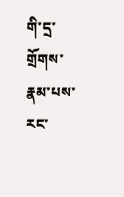གི་དྲ་གྲོགས་རྣམ་པས་རང་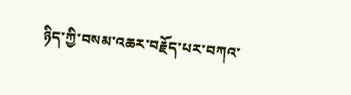ཉིད་ཀྱི་བསམ་འཆར་བརྗོད་པར་བཀའ་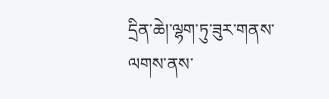དྲིན་ཆེ།་ལྷག་ཏུ་ཟུར་གནས་ལགས་ནས་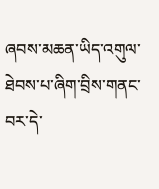ཞབས་མཆན་ཡིད་འགུལ་ཐེབས་པ་ཞིག་བྲིས་གནང་བར་དེ་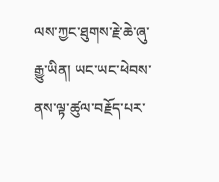ལས་ཀྱང་ཐུགས་རྗེ་ཆེ་ཞུ་རྒྱུ་ཡིན། ཡང་ཡང་ཕེབས་ནས་ལྟ་ཚུལ་བརྗོད་པར་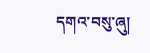དགའ་བསུ་ཞུ།